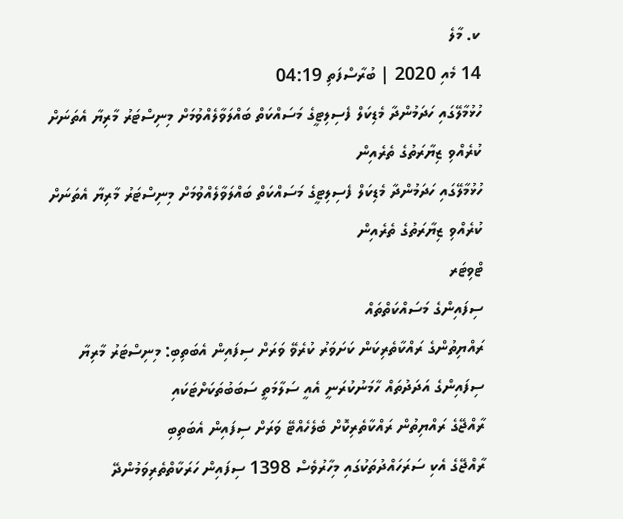ކ. މާލެ
14 މެއި 2020 | ބުރާސްފަތި 04:19
ހުޅުމާލޭގައި ހަދަމުންދާ މެޑިކަލް ފެސިލިޓީގެ މަސައްކަތް ބައްލަވާލެއްވުމަށް މިނިސްޓަރު މާރިޔާ އެތަނަށް ކުރެއްވި ޒިޔާރަތުގެ ތެރެއިން
ހުޅުމާލޭގައި ހަދަމުންދާ މެޑިކަލް ފެސިލިޓީގެ މަސައްކަތް ބައްލަވާލެއްވުމަށް މިނިސްޓަރު މާރިޔާ އެތަނަށް ކުރެއްވި ޒިޔާރަތުގެ ތެރެއިން
ޓްވިޓަރ
ސިފައިންގެ މަސައްކަތްތައް
ރައްޔިތުންގެ ރައްކާތެރިކަން ކަށަވަރު ކުރެވޭ ވަރަށް ސިފައިން އެބަތިބި: މިނިސްޓަރު މާރިޔާ
ސިފައިންގެ އަދަދުތައް ހާމަނުކުރަނީ އެއީ ސަލާމަތީ ސަބަބުތަކަށްޓަކައި
ރާއްޖޭގެ ރައްޔިތުން ރައްކާތެރިކޮށް ބެލެހެއްޓޭ ވަރަށް ސިފައިން އެބަތިބި
ރާއްޖޭގެ އެކި ސަރަހައްދުތަކުގައި މިހާރުވެސް 1398 ސިފައިން ހަރަކާތްތެރިވަމުންދޭ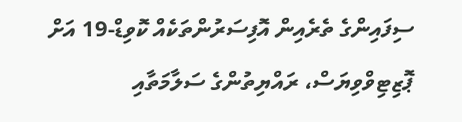ސިފައިންގެ ތެރެއިން އޮފިސަރުންތަކެއް ކޮވިޑް-19 އަށް ޕޮޒިޓިވްވިޔަސް، ރައްޔިތުންގެ ސަލާމަތާއި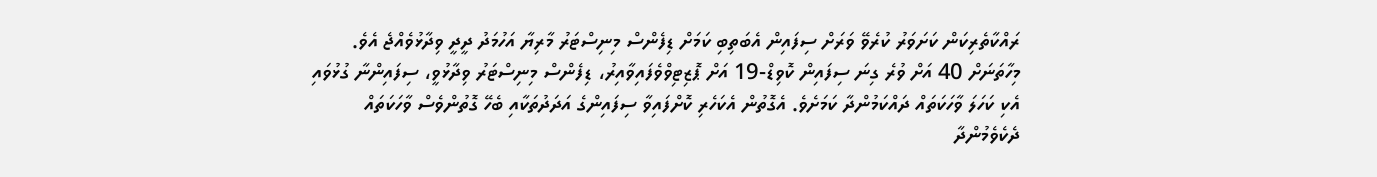ރައްކާތެރިކަން ކަށަވަރު ކުރެވޭ ވަރަށް ސިފައިން އެބަތިބި ކަމަށް ޑިފެންސް މިނިސްޓަރު މާރިޔާ އަހުމަދު ދީދީ ވިދާޅުވެއްޖެ އެވެ.
މިހާތަނަށް 40 އަށް ވުރެ ގިނަ ސިފައިން ކޮވިޑް-19 އަށް ޕޮޒިޓިވްވެފައިވާއިރު، ޑިފެންސް މިނިސްޓަރު ވިދާޅުވީ، ސިފައިންނާ ގުޅުވައި އެކި ކަހަލަ ވާހަކަތައް ދައްކަމުންދާ ކަމަށެވެ. އެގޮތުން އެކަހެރި ކޮށްފައިވާ ސިފައިންގެ އަދަދުތަކާއި ބެހޭ ގޮތުންވެސް ވާހަކަތައް ދެކެވެމުންދާ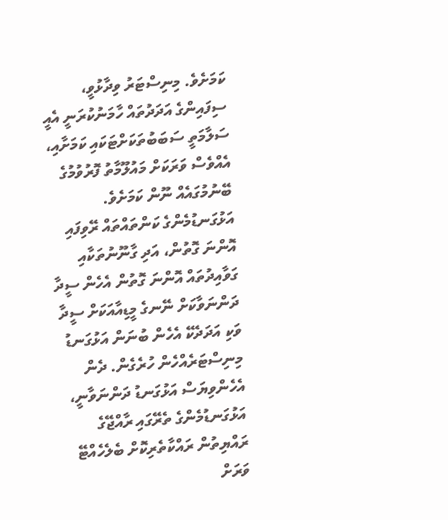ކަމަށެވެ. މިނިސްޓަރު ވިދާޅުވީ، ސިފައިންގެ އަދަދުތައް ހާމަނުކުރަނީ އެއީ ސަލާމަތީ ސަބަބުތަކަށްޓަކައި ކަމަށާއި، އެއްވެސް ވަރަކަށް މައުލޫމާތު ފޮރުވުމުގެ ބޭނުމުގައެއް ނޫން ކަމަށެވެ.
އަޅުގަނޑުމެންގެ ކަންތައްތައް ރޭވިފައި އޮންނަ ގޮތުން، އަދި ގާނޫނުތަކާއި ގަވާއިދުތައް އޮންނަ ގޮތުން އެހެން ސީދާ ދަންނަވާކަށް ނޭނގެ މީޑިއާއަކަށް ސީދާ ވަކި އަދަދެކޭ އެހެން ބުނަން އަޅުގަނޑު މިނިސްޓަރެއްހެން ހުރެގެން. ދެން އެހެންވިޔަސް އަޅުގަނޑު ދަންނަވާނީ، އަޅުގަނޑުމެންގެ ތެރޭގައި ރާއްޖޭގެ ރައްޔިތުން ރައްކާތެރިކޮށް ބެލެހެއްޓޭ ވަރަށް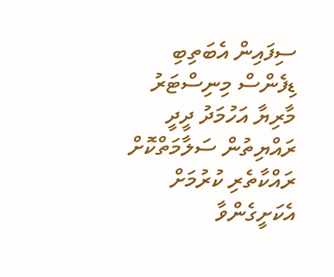ސިފައިން އެބަތިބި
ޑިފެންސް މިނިސްޓަރު މާރިޔާ އަހުމަދު ދީދީ
ރައްޔިތުން ސަލާމަތްކޮށް ރައްކާތެރި ކުރުމަށް އެކަށީގެންވާ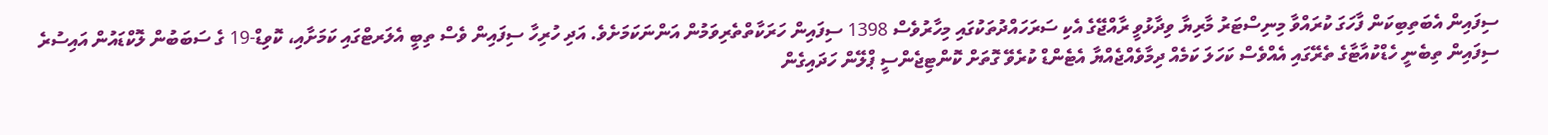ސިފައިން އެބަތިބިކަން ފާހަގަ ކުރައްވާ މިނިސްޓަރު މާރިޔާ ވިދާޅުވީ ރާއްޖޭގެ އެކި ސަރަހައްދުތަކުގައި މިހާރުވެސް 1398 ސިފައިން ހަރަކާތްތެރިވަމުން އަންނަކަމަށެވެ. އަދި ހުރިހާ ސިފައިން ވެސް ތިބީ އެލަރޓްގައި ކަމަށާއި، ކޮވިޑް-19 ގެ ސަބަބުން ލޮކްޑައުން އައިސުރެ ސިފައިން ތިބެނީ ހެޑްކުއާޓާގެ ތެރޭގައި އެއްވެސް ކަހަލަ ކަމެއް ދިމާވެއްޖެއްޔާ އެޓެންޑް ކުރެވޭ ގޮތަށް ކޮންޓިޖެންސީ ޕްލޭން ހަދައިގެން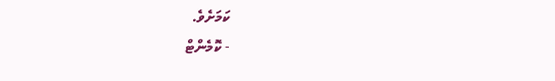ކަމަށެވެ.
- ކޮމެންޓް